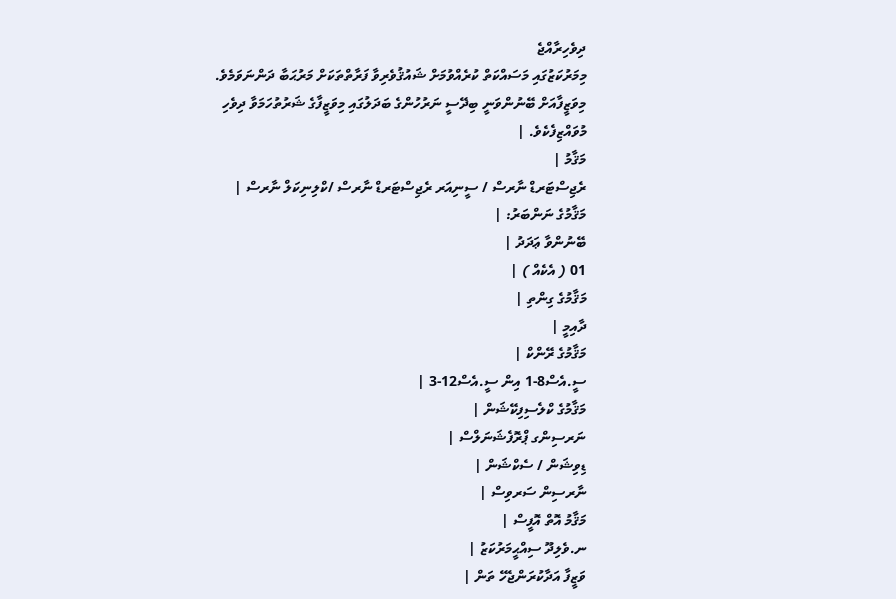ދިވެހިރާއްޖެ
މިމަރުކަޒުގައި މަސައްކަތް ކުރެއްވުމަށް ޝައުޤުވެރިވާ ފަރާތްތަކަށް މަރުޙަބާ ދަންނަވަމެވެ. މިވަޒީފާއަށް ބޭނުންވަނީ ބިދޭސީ ނަރުހުންގެ ބަދަލުގައި މިވަޒީފާގެ ޝަރުތުހަމަވާ ދިވެހި މުވައްޒިފެކެވެ. |
މަޤާމު |
ރެޖިސްޓަރޑް ނާރސް / ސީނިއަރ ރެޖިސްޓަރޑް ނާރސް /ކްލިނިކަލް ނާރސް |
މަޤާމުގެ ނަންބަރު: |
ބޭނުންވާ ޢަދަދު |
01 ( އެކެއް ) |
މަޤާމުގެ ގިންތި |
ދާއިމީ |
މަޤާމުގެ ރޭންކް |
ސީ.އެސް8-1 އިން ސީ.އެސް12-3 |
މަޤާމުގެ ކްލެސިފިކޭޝަން |
ނަރސިންގ ޕްރޮފެޝަނަލްސް |
ޑިވިޝަން / ސެކްޝަން |
ނާރސިން ސަރވިސް |
މަޤާމު އޮތް އޮފީސް |
ނ.ވެލިދޫ ސިއްޙީމަރުކަޒު |
ވަޒީފާ އަދާކުރަންޖެހޭ ތަން |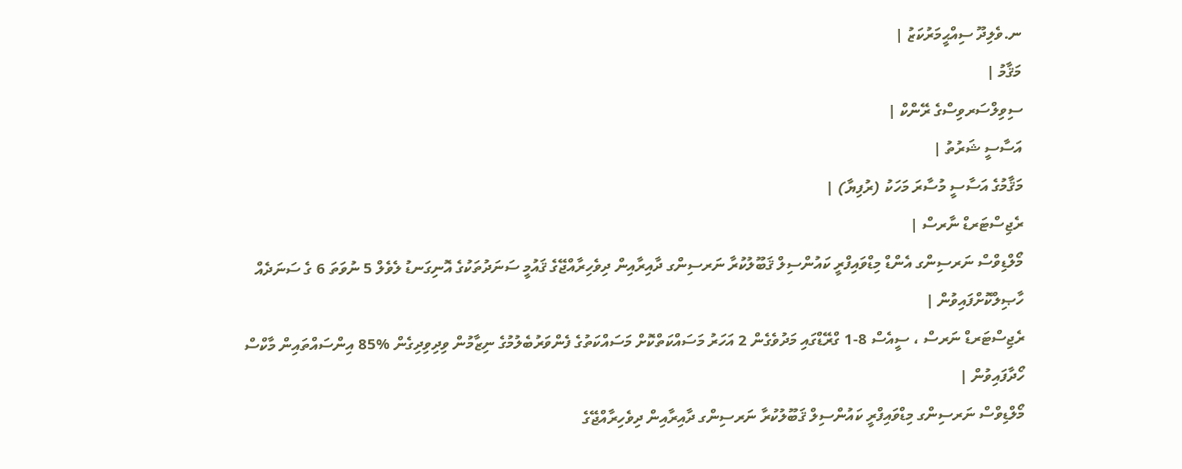ނ.ވެލިދޫ ސިއްޙީމަރުކަޒު |
މަޤާމު |
ސިވިލްސަރވިސްގެ ރޭންކް |
އަސާސީ ޝަރުތު |
މަޤާމުގެ އަސާސީ މުސާރަ މަހަކު (ރުފިޔާ) |
ރެޖިސްޓަރޑް ނާރސް |
މޯލްޑިވްސް ނަރސިންގ އެންޑް މިޑްވައިފްރީ ކައުންސިލް ޤަބޫލުކުރާ ނަރސިންގ ދާއިރާއިން ދިވެހިރާއްޖޭގެ ޤައުމީ ސަނަދުތަކުގެ އޮނިގަނޑު ލެވެލް 5 ނުވަތަ 6 ގެ ސަނަދެއް ހާޞިލްކޮށްފައިވުން |
ރެޖިސްޓަރޑް ނަރސް ، ސީއެސް 8-1 ގްރޭޑްގައި މަދުވެގެން 2 އަހަރު މަސައްކަތްކޮށް މަސައްކަތުގެ ފެންވަރުބެލުމުގެ ނިޒާމުން ވިދިވިދިގެން %85 އިންސައްތައިން މާކްސް ހޯދާފައިވުން |
މޯލްޑިވްސް ނަރސިންގ މިޑްވައިފްރީ ކައުންސިލް ޤަބޫލުކުރާ ނަރސިންގ ދާއިރާއިން ދިވެހިރާއްޖޭގެ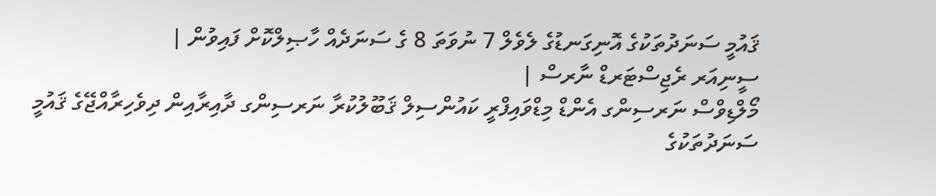ޤައުމީ ސަނަދުތަކުގެ އޮނިގަނޑުގެ ލެވެލް 7 ނުވަތަ 8 ގެ ސަނަދެއް ހާޞިލްކޮށް ފައިވުން |
ސީނިއަރ ރެޖިސްޓަރޑް ނާރސް |
މޯލްޑިވްސް ނަރސިންގ އެންޑް މިޑްވައިފްރީ ކައުންސިލް ޤަބޫލުކުރާ ނަރސިންގ ދާއިރާއިން ދިވެހިރާއްޖޭގެ ޤައުމީ ސަނަދުތަކުގެ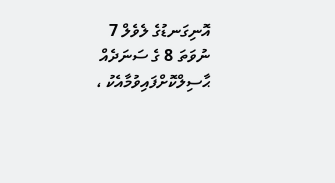އޮނިގަނޑުގެ ލެވެލް 7 ނުވަތަ 8 ގެ ސަނަދެއް ޙާސިލްކޮށްފައިވުމާއެކު ،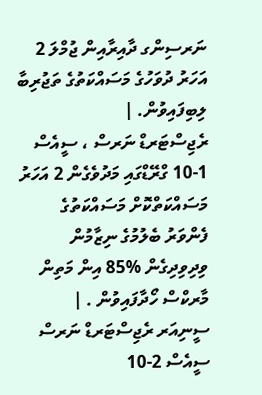ނަރސިންގ ދާއިރާއިން ޖުމްލަ 2 އަހަރު ދުވަހުގެ މަސައްކަތުގެ ތަޖުރިބާ ލިބިފައިވުން. |
ރެޖިސްޓަރޑް ނަރސް ، ސީއެސް 1-10 ގްރޭޑްގައި މަދުވެގެން 2 އަހަރު މަސައްކަތްކޮށް މަސައްކަތުގެ ފެންވަރު ބެލުމުގެ ނިޒާމުން ވިދިވިދިގެން %85 އިން މަތިން މާރކްސް ހޯދާފައިވުން . |
ސީނިއަރ ރެޖިސްޓަރޑް ނަރސް ސީއެސް 2-10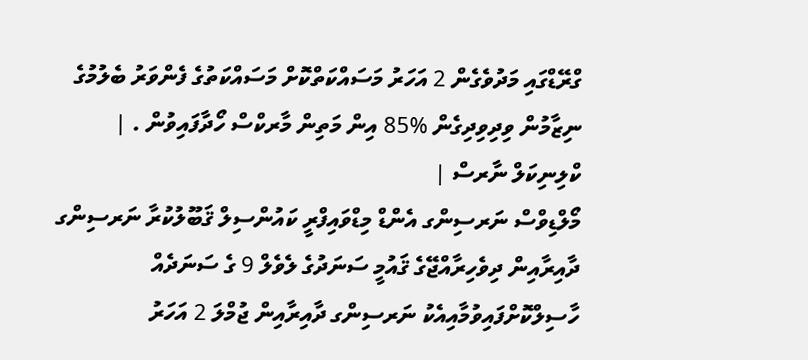ގްރޭޑްގައި މަދުވެގެން 2 އަހަރު މަސައްކަތްކޮށް މަސައްކަތުގެ ފެންވަރު ބެލުމުގެ ނިޒާމުން ވިދިވިދިގެން %85 އިން މަތިން މާރކްސް ހޯދާފައިވުން . |
ކްލިނިކަލް ނާރސް |
މޯލްޑިވްސް ނަރސިންގ އެންޑް މިޑްވައިފްރީ ކައުންސިލް ޤަބޫލުކުރާ ނަރސިންގ ދާއިރާއިން ދިވެހިރާއްޖޭގެ ޤައުމީ ސަނަދުގެ ލެވެލް 9 ގެ ސަނަދެއް ހާސިލްކޮށްފައިވުމާއިއެކު ނަރސިންގ ދާއިރާއިން ޖުމްލަ 2 އަހަރު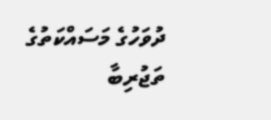ދުވަހުގެ މަސައްކަތުގެ ތަޖުރިބާ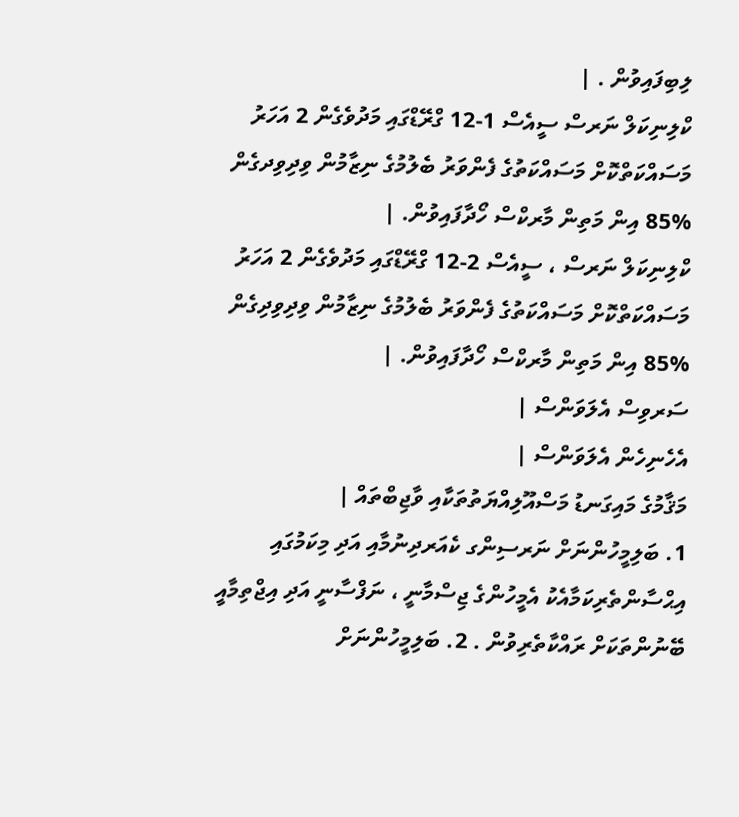ލިބިފައިވުން . |
ކްލިނިކަލް ނަރސް ސީއެސް 1-12 ގްރޭޑްގައި މަދުވެގެން 2 އަހަރު މަސައްކަތްކޮށް މަސައްކަތުގެ ފެންވަރު ބެލުމުގެ ނިޒާމުން ވިދިވިދގެން %85 އިން މަތިން މާރކްސް ހޯދާފައިވުން. |
ކްލިނިކަލް ނަރސް ، ސީއެސް 2-12 ގްރޭޑްގައި މަދުވެގެން 2 އަހަރު މަސައްކަތްކޮށް މަސައްކަތުގެ ފެންވަރު ބެލުމުގެ ނިޒާމުން ވިދިވިދިގެން %85 އިން މަތިން މާރކްސް ހޯދާފައިވުން. |
ސަރވިސް އެލަވަންސް |
އެހެނިހެން އެލަވަންސް |
މަޤާމުގެ މައިގަނޑު މަސްއޫލިއްޔަތުތަކާއި ވާޖިބްތައް |
1. ބަލިމީހުންނަށް ނަރސިންގ ކެއަރދިނުމާއި އަދި މިކަމުގައި އިޙްސާންތެރިކަމާއެކު އެމީހުންގެ ޖިސްމާނީ ، ނަފްސާނީ އަދި އިޖްތިމާއީ ބޭނުންތަކަށް ރައްކާތެރިވުން . 2. ބަލިމީހުންނަށް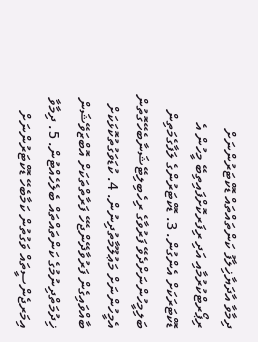ދިމާވާ އާދަޔާޚިލާފު ކަންތައްތައް ޑޮކްޓަރުންނަށް ރިޕޯރޓްކުރުމާއި އަދި ރިފަރކޮށްފައިތިބޭ މީހުން އެ ޑޮކްޓަރަކަށް އެންގުން. 3. ޑޮކްޓަރުންގެ ލަފާގެމަތިން ބަލިމީހުންނަށްދެވޭ ފަރުވާގެ ރިހެބިލިޓޭޝަނާބެހޭގޮތުން އެމީހުންނަށް މަޢުލޫމާތުދިނުން. 4. ކުޑަވަގުތުކޮޅަކަށް ބާއްވައިގެން ފަރުވާދޭންޖެހޭ ފަރާތްތަކަށް އޮބްޒަވޭޝަން ޚިދުމަތްދިނުމުގެ ކަންތައްތައް ބެލެހެއްޓުން. 5. ދިމާވާ އިމަރޖެންސީތައް ވަގުތުން ކަމާބެހޭ ޑޮކްޓަރުންނަށް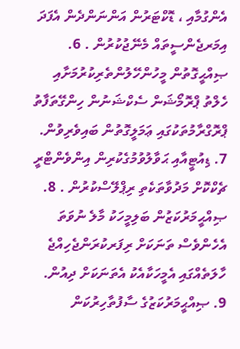އެންގުމާއި ، ޑޮކްޓަރުން އަންނަންދެން އެފަދަ އިމަރޖެންސީތައް މެނޭޖުކުރުން . 6. ޞިއްޙީގޮތުން މީހުންހޭލުންތެރިކުރުމަށާއި ހެލްތު ޕްރޮމޯޝަން ސެކްޝަނުން ހިންގޭތަފާތު ޕްރޮގްރާމުތަކުގައި ޢަމަލީގޮތުން ބައިވެރިވުން. 7. ޑިއުޓީއާއި ޙަވާލުވުމުގެކުރިން އިންވެންޓްރީ ޗެކްކޮށް މަދުވާތަކެތި ރިޕްލޭސްކުރުން . 8. ޞިއްޙީމަރުކަޒުން ބަލިމީހަކު މާލެ ނުވަތަ އެހެންވެސް ތަނަކަށް ރިފަރކުރަންޖެހިއްޖެ ހާލަތެއްގައި އެމީހަކާއެކު އެތަނަކަށް ދިއުން. 9. ޞިއްޙީމަރުކަޒުގެ ސާފުތާހިރުކަން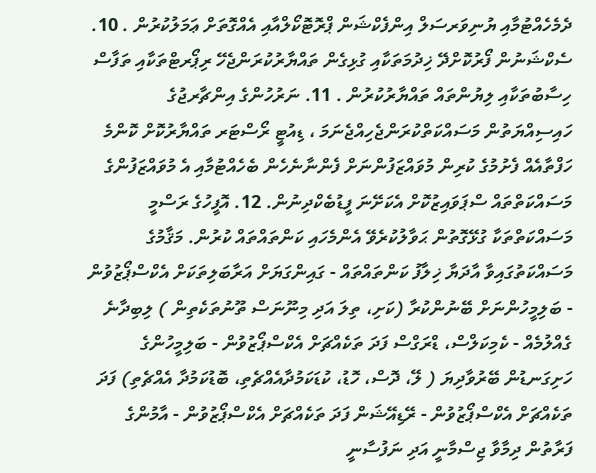ދެމެހެއްޓުމާއި ޔުނިވަރސަލް އިންފެކްޝަން ޕްރޮޓޮކޯލްއާއި އެއްގޮތަށް ޢަމަލުކުރުން . 10. ސެކްޝަނުން ފޯރުކޮށްދޭ ޚިދުމަތަކާއި ގުޅިގެން ތައްޔާރުކުރަންޖެހޭ ރިޕޯރޓްތަކާއި ތަފާސް ހިސާބުތަކާއި ލިޔުންތައް ތައްޔާރުކުރުން . 11. ނަރުހުންގެ އިންޗާރޖުގެ ހައިސިއްޔަތުން މަސައްކަތްކުރަންޖެހިއްޖެނަމަ ، ޑިއުޓީ ރޯސްޓަރ ތައްޔާރުކޮށް ކޮންމެ ހަފްތާއެއް ފެށުމުގެ ކުރިން މުވައްޒަފުންނަށް ފެންނާނެހެން ބެހެއްޓުމާއި އެ މުވައްޒަފުންގެ މަސައްކަތްތައް ސްޕަވައިޒުކޮށް އެކަށޭނަ ފީޑުބެކްދިނުން. 12. އޮފީހުގެ ރަސްމީ މަސައްކަތްތަކާ ގުޅޭގޮތުން ޙަވާލުކުރެވޭ އެންމެހައި ކަންތައްތައް ކުރުން. މަޤާމުގެ މަސައްކަތުގައިވާ އާދަޔާ ޚިލާފު ކަންތައްތައް - ގައިންގަޔަށް އަރާބަލިތަކަށް އެކްސްޕޯޒުވުން - ބަލިމީހުންނަށް ބޭނުންކުރާ (ކަށި، ތިލަ އަދި މިނޫނަސް ތޫނުތަކެތިން ) ލިބިދާނެ ގެއްލުމެއް - ކެމިކަލްސް، ޑްރަގްސް ފަދަ ތަކެއްޗަށް އެކްސްޕޯޒުވުން - ބަލިމީހުންގެ ހަށިގަނޑުން ބޭރުވާދިޔަ ( ލޭ، ދޮސް، ހޮޑު، ކުޑަކަމުދާއެއްޗެތި، ބޮޑުކަމުދާ އެއްޗެތި) ފަދަ ތަކެއްޗަށް އެކްސްޕޯޒުވުން - ރޭޑިއޭޝަން ފަދަ ތަކެއްޗަށް އެކްސްޕޯޒުވުން - އާމުންގެ ފަރާތުން ދިމާވާ ޖިސްމާނީ އަދި ނަފުސާނީ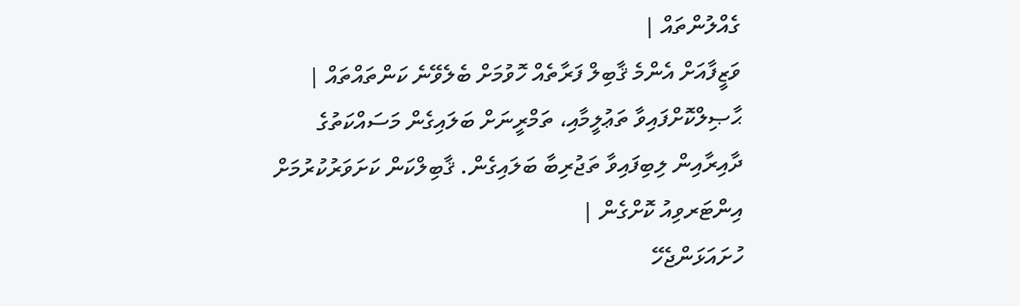ގެއްލުންތައް |
ވަޒީފާއަށް އެންމެ ޤާބިލް ފަރާތެއް ހޮވުމަށް ބެލެވޭނެ ކަންތައްތައް |
ޙާޞިލްކޮށްފައިވާ ތަޢުލީމާއި، ތަމްރީނަށް ބަލައިގެން މަސައްކަތުގެ ދާއިރާއިން ލިބިފައިވާ ތަޖުރިބާ ބަލައިގެން. ޤާބިލްކަން ކަށަވަރުކުރުމަށް އިންޓަރވިއު ކޮށްގެން |
ހުށައަޅަންޖެހޭ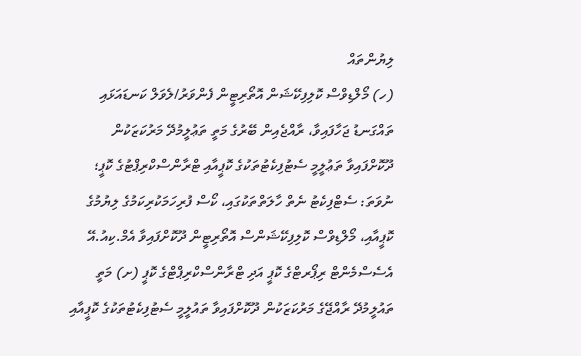ލިޔުންތައް
(ހ) މޯލްޑިވްސް ކޮލިފިކޭޝަން އޮތޯރިޓީން ފެންވަރު/ލެވަލް ކަނޑައަޅައި ތައްގަނޑު ޖަހާފައިވާ، ރާއްޖެއިން ބޭރުގެ މަތީ ތަޢުލީމުދޭ މަރުކަޒަކުން ދޫކޮށްފައިވާ ތަޢުލީމީ ސެޓުފިކެޓުތަކުގެ ކޮޕީއާއި ޓްރާންސްކްރިޕްޓުގެ ކޮޕީ؛ ނުވަތަ: ސެޓްފިކެޓު ނެތް ހާލަތްތަކުގައި، ކޯސް ފުރިހަމަކުރިކަމުގެ ލިޔުމުގެ ކޮޕީއާއި، މޯލްޑިވްސް ކޮލިފިކޭޝަންސް އޮތޯރިޓީން ދޫކޮށްފައިވާ އެމް.ކިއު.އޭ އެސެސްމެންޓް ރިޕޯރޓްގެ ކޮޕީ އަދި ޓްރާންސްކްރިޕްޓްގެ ކޮޕީ (ށ) މަތީ ތައުލީމުދޭ ރާއްޖޭގެ މަރުކަޒަކުން ދޫކޮށްފައިވާ ތައުލީމީ ސެޓުފިކެޓުތަކުގެ ކޮޕީއާއި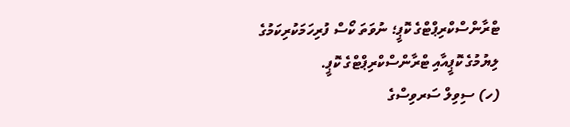ޓްރާންސްކްރިޕްޓްގެ ކޮޕީ؛ ނުވަތަ ކޯސް ފުރިހަމަކުރިކަމުގެ ލިޔުމުގެ ކޮޕީއާއި ޓްރާންސްކްރިޕްޓްގެ ކޮޕީ.
(ހ) ސިވިލް ސަރވިސްގެ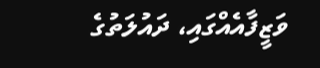ވަޒީފާއެއްގައި، ދައުލަތުގެ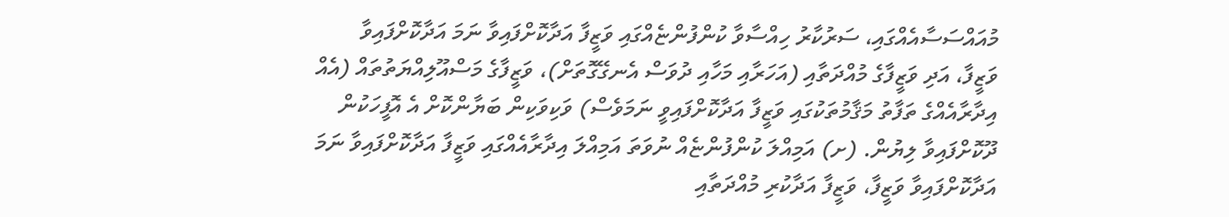މުއައްސަސާއެއްގައި، ސަރުކާރު ހިއްސާވާ ކުންފުންޏެއްގައި ވަޒީފާ އަދާކޮށްފައިވާ ނަމަ އަދާކޮށްފައިވާ ވަޒީފާ، އަދި ވަޒީފާގެ މުއްދަތާއި (އަހަރާއި މަހާއި ދުވަސް އެނގޭގޮތަށް)، ވަޒީފާގެ މަސްއޫލިއްޔަތުތައް (އެއް އިދާރާއެއްގެ ތަފާތު މަޤާމުތަކުގައި ވަޒީފާ އަދާކޮށްފައިވީ ނަމަވެސް) ވަކިވަކިން ބަޔާންކޮށް އެ އޮފީހަކުން ދޫކޮށްފައިވާ ލިޔުން. (ށ) އަމިއްލަ ކުންފުންޏެއް ނުވަތަ އަމިއްލަ އިދާރާއެއްގައި ވަޒީފާ އަދާކޮށްފައިވާ ނަމަ އަދާކޮށްފައިވާ ވަޒީފާ، ވަޒީފާ އަދާކުރި މުއްދަތާއި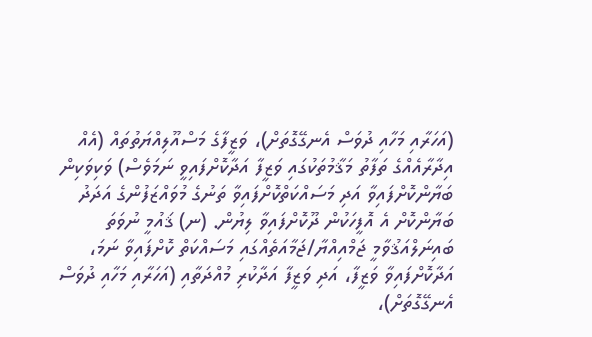(އަހަރާއި މަހާއި ދުވަސް އެނގޭގޮތަށް)، ވަޒީފާގެ މަސްއޫލިއްޔަތުތައް (އެއް އިދާރާއެއްގެ ތަފާތު މަޤާމުތަކުގައި ވަޒީފާ އަދާކޮށްފައިވީ ނަމަވެސް) ވަކިވަކިން ބަޔާންކޮށްފައިވާ އަދި މަސައްކަތްކޮށްފައިވާ ތަނުގެ މުވައްޒަފުންގެ އަދަދު ބަޔާންކޮށް އެ އޮފީހަކުން ދޫކޮށްފައިވާ ލިޔުން. (ނ) ޤައުމީ ނުވަތަ ބައިނަލްއަޤުވާމީ ޖަމްއިއްޔާ/ޖަމާއަތެއްގައި މަސައްކަތް ކޮށްފައިވާ ނަމަ، އަދާކޮށްފައިވާ ވަޒީފާ، އަދި ވަޒީފާ އަދާކުރި މުއްދަތާއި (އަހަރާއި މަހާއި ދުވަސް އެނގޭގޮތަށް)،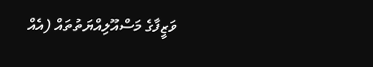ވަޒީފާގެ މަސްއޫލިއްޔަތުތައް (އެއް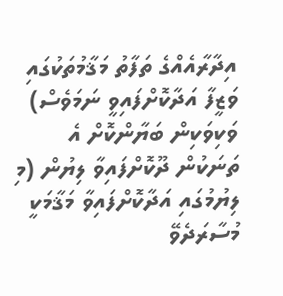އިދާރާއެއްގެ ތަފާތު މަޤާމުތަކުގައި ވަޒީފާ އަދާކޮށްފައިވީ ނަމަވެސް) ވަކިވަކިން ބަޔާންކޮށް އެ ތަނަކުން ދޫކޮށްފައިވާ ލިޔުން (މި ލިޔުމުގައި އަދާކޮށްފައިވާ މަޤާމަކީ މުސާރަދެވޭ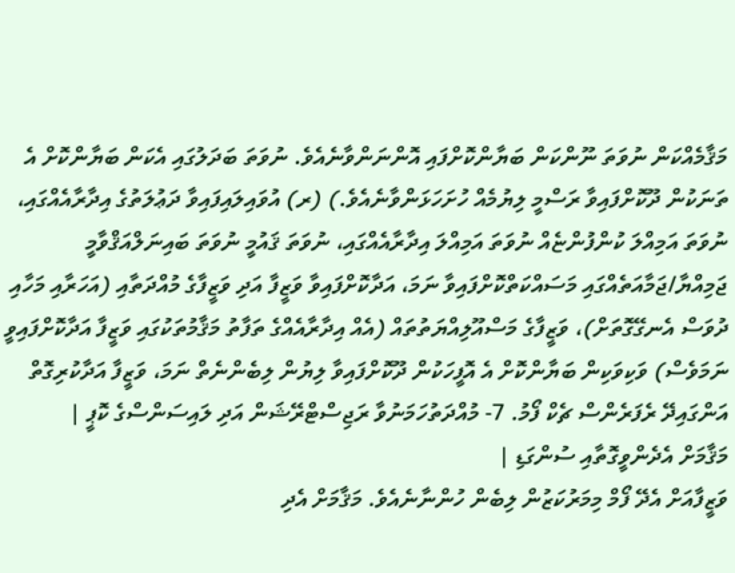މަޤާމެއްކަން ނުވަތަ ނޫންކަން ބަޔާންކޮށްފައި އޮންނަންވާނެއެވެ. ނުވަތަ ބަދަލުގައި އެކަން ބަޔާންކޮށް އެ ތަނަކުން ދޫކޮށްފައިވާ ރަސްމީ ލިޔުމެއް ހުށަހަޅަންވާނެއެވެ.) (ރ) އުވައިލައިފައިވާ ދަޢުލަތުގެ އިދާރާއެއްގައި، ނުވަތަ އަމިއްލަ ކުންފުންޏެއް ނުވަތަ އަމިއްލަ އިދާރާއެއްގައި، ނުވަތަ ޤައުމީ ނުވަތަ ބައިނަލްއަޤްވާމީ ޖަމިއްޔާ/ޖަމާއަތެއްގައި މަސައްކަތްކޮށްފައިވާ ނަމަ، އަދާކޮށްފައިވާ ވަޒީފާ އަދި ވަޒީފާގެ މުއްދަތާއި (އަހަރާއި މަހާއި ދުވަސް އެނގޭގޮތަށް)، ވަޒީފާގެ މަސްއޫލިއްޔަތުތައް (އެއް އިދާރާއެއްގެ ތަފާތު މަޤާމުތަކުގައި ވަޒީފާ އަދާކޮށްފައިވީ ނަމަވެސް) ވަކިވަކިން ބަޔާންކޮށް އެ އޮފީހަކުން ދޫކޮށްފައިވާ ލިޔުން ލިބެންނެތް ނަމަ، ވަޒީފާ އަދާކުރިގޮތް އަންގައިދޭ ރެފަރެންސް ޗެކް ފޯމު. 7- މުއްދަތުހަމަނުވާ ރަޖިސްޓްރޭޝަން އަދި ލައިސަންސްގެ ކޮޕީ |
މަޤާމަށް އެދެންވީގޮތާއި ސުންގަޑި |
ވަޒީފާއަށް އެދޭ ފޯމް މިމަރުކަޒުން ލިބެން ހުންނާނެއެވެ. މަޤާމަށް އެދި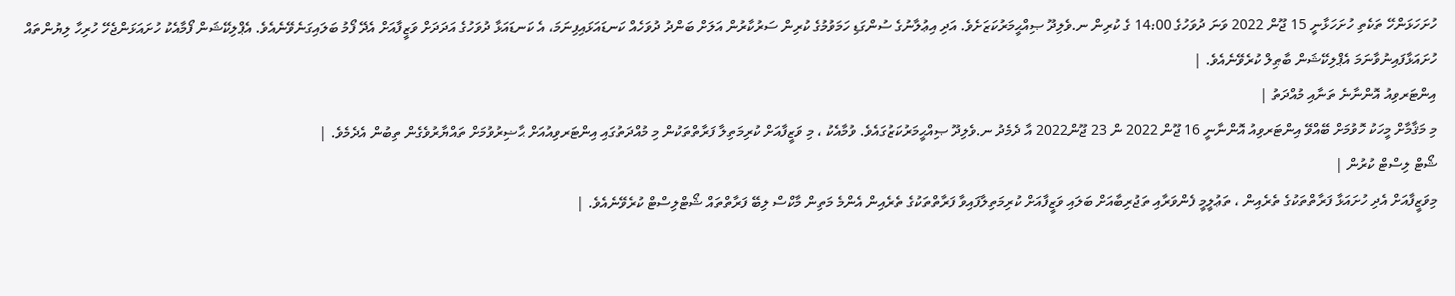ހުށަހަޅަންހޭ ތަކެތި ހުށަހަޅާނީ 15 ޖޫން 2022 ވަނަ ދުވަހުގެ 14:00 ގެ ކުރިން ނ.ވެލިދޫ ޞިއްޙީމަރުކަޒަށެވެ. އަދި އިޢުލާނުގެ ސުންގަޑި ހަމަވުމުގެ ކުރިން ސަރުކާރުން އަލަށް ބަންދު ދުވަހެއް ކަނޑައަޅައިފިނަމަ، އެ ކަނޑައަޅާ ދުވަހުގެ އަދަދަށް ވަޒީފާއަށް އެދޭ ފޯމު ބަލައިގަނެވޭނެއެވެ. އެޕްލިކޭޝަން ފޯމާއެކު ހުށައަޅަންޖެހޭ ހުރިހާ ލިޔުންތައް ހުށައަޅާފައިނުވާނަމަ އެޕްލިކޭޝަން ބާޠިލް ކުރެވޭނެއެވެ. |
އިންޓަރވިއު އޮންނާނެ ތަނާއި މުއްދަތު |
މި މަޤާމާށް މީހަކު ހޮވުމަށް ބޭއްވޭ އިންޓަރވިއު އޮންނާނީ 16 ޖޫން 2022 ން 23 ޖޫން2022 އާ ދެމެދު ނ.ވެލިދޫ ޞިއްޙީމަރުކަޒުގައެވެ. ވުމާއެކު ، މި ވަޒީފާއަށް ކުރިމަތިލާ ފަރާތްތަކުން މި މުއްދަތުގައި އިންޓަރވިއުއަށް ޙާޟިރުވުމަށް ތައްޔާރުވެގެން ތިބުން އެދެމެވެ. |
ޝޯޓް ލިސްޓް ކުރުން |
މިވަޒީފާއަށް އެދި ހުށައަޅާ ފަރާތްތަކުގެ ތެރެއިން ، ތަޢުލީމީ ފެންވަރާއި ތަޖުރިބާއަށް ބަލައި ވަޒީފާއަށް ކުރިމަތިލާފައިވާ ފަރާތްތަކުގެ ތެރެއިން އެންމެ މަތިން މާކްސް ލިބޭ ފަރާތްތައް ޝޯޓްލިސްޓް ކުރެވޭނެއެވެ. |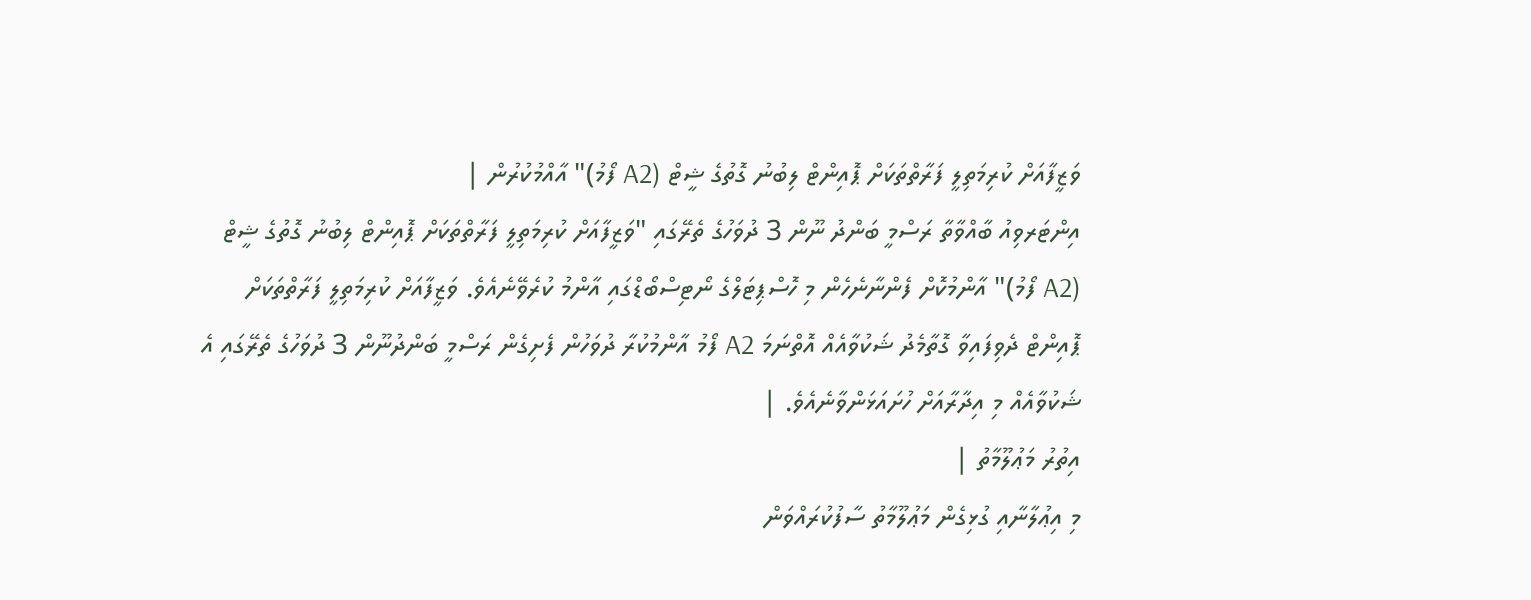ވަޒީފާއަށް ކުރިމަތިލީ ފަރާތްތަކަށް ޕޮއިންޓް ލިބުނު ގޮތުގެ ޝީޓް (A2 ފޯމު)" އާއްމުކުރުން |
އިންޓަރވިއު ބާއްވާތާ ރަސްމީ ބަންދު ނޫން 3 ދުވަހުގެ ތެރޭގައި "ވަޒީފާއަށް ކުރިމަތިލީ ފަރާތްތަކަށް ޕޮއިންޓް ލިބުނު ގޮތުގެ ޝީޓް (A2 ފޯމު)" އާންމުކޮށް ފެންނާނެހެން މި ހޮސްޕިޓަލްގެ ނޯޓިސްބޯޑްގައި އާންމު ކުރެވޭނެއެވެ. ވަޒީފާއަށް ކުރިމަތިލީ ފަރާތްތަކަށް ޕޮއިންޓް ދެވިފައިވާ ގޮތާމެދު ޝަކުވާއެއް އޮތްނަމަ A2 ފޯމު އާންމުކުރާ ދުވަހުން ފެށިގެން ރަސްމީ ބަންދުނޫން 3 ދުވަހުގެ ތެރޭގައި އެ ޝަކުވާއެއް މި އިދާރާއަށް ހުށައަޅަންވާނެއެވެ. |
އިތުރު މަޢުލޫމާތު |
މި އިޢުލާނާއި ގުޅިގެން މަޢުލޫމާތު ސާފުކުރައްވަން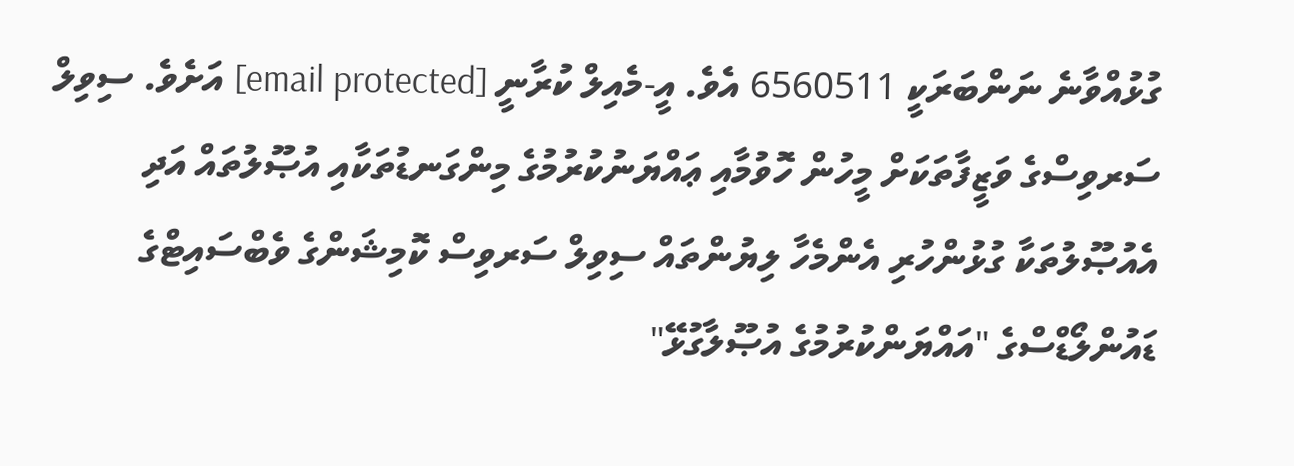ގުޅުއްވާނެ ނަންބަރަކީ 6560511 އެވެ. އީ-މެއިލް ކުރާނީ [email protected] އަށެވެ. ސިވިލް ސަރވިސްގެ ވަޒީފާތަކަށް މީހުން ހޮވުމާއި ޢައްޔަނުކުރުމުގެ މިންގަނޑުތަކާއި އުޞޫލުތައް އަދި އެއުޞޫލުތަކާ ގުޅުންހުރި އެންމެހާ ލިޔުންތައް ސިވިލް ސަރވިސް ކޮމިޝަންގެ ވެބްސައިޓްގެ ޑައުންލޯޑްސްގެ "އައްޔަންކުރުމުގެ އުޞޫލާގުޅޭ"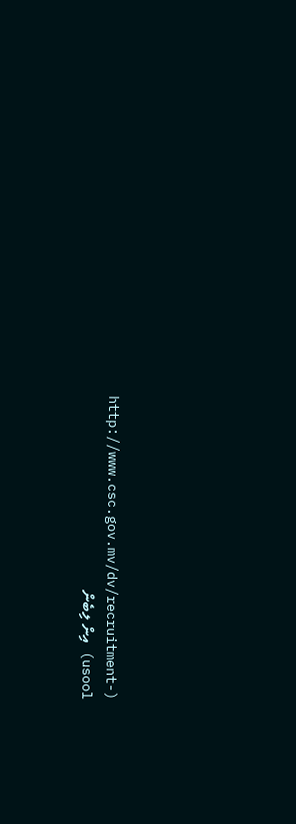(http://www.csc.gov.mv/dv/recruitment-usool) އިން ލިބެން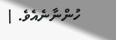ހުންނާނެއެވެ. |